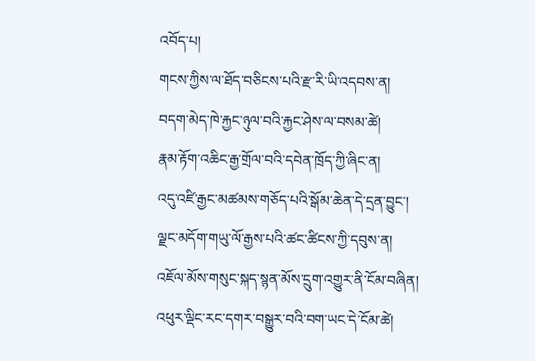འབོད་པ།
གངས་ཀྱིས་ལ་ཐོད་བཅིངས་པའི་རྫ་རི་ཡི་འདབས་ན།
བདག་མེད་ཁེ་རྐྱང་ཉུལ་བའི་རྐྱང་ཤེས་ལ་བསམ་ཚེ།
རྣམ་རྟོག་འཆིང་རྒྱ་གྲོལ་བའི་དབེན་ཁྲོད་ཀྱི་ཞིང་ན།
འདུ་འཛི་རྒྱང་མཚམས་གཅོད་པའི་སྒོམ་ཆེན་དེ་དྲན་བྱུང་།
ལྗང་མདོག་གཡུ་ལོ་རྒྱས་པའི་ཚང་ཚིངས་ཀྱི་དབུས་ན།
འཇོལ་མོས་གསུང་སྐད་སྙན་མོས་དྲུག་འགྱུར་ནི་ངོམ་བཞིན།
འཕུར་ལྡིང་རང་དགར་བསྒྱུར་བའི་བག་ཡང་དེ་ངོམ་ཚེ།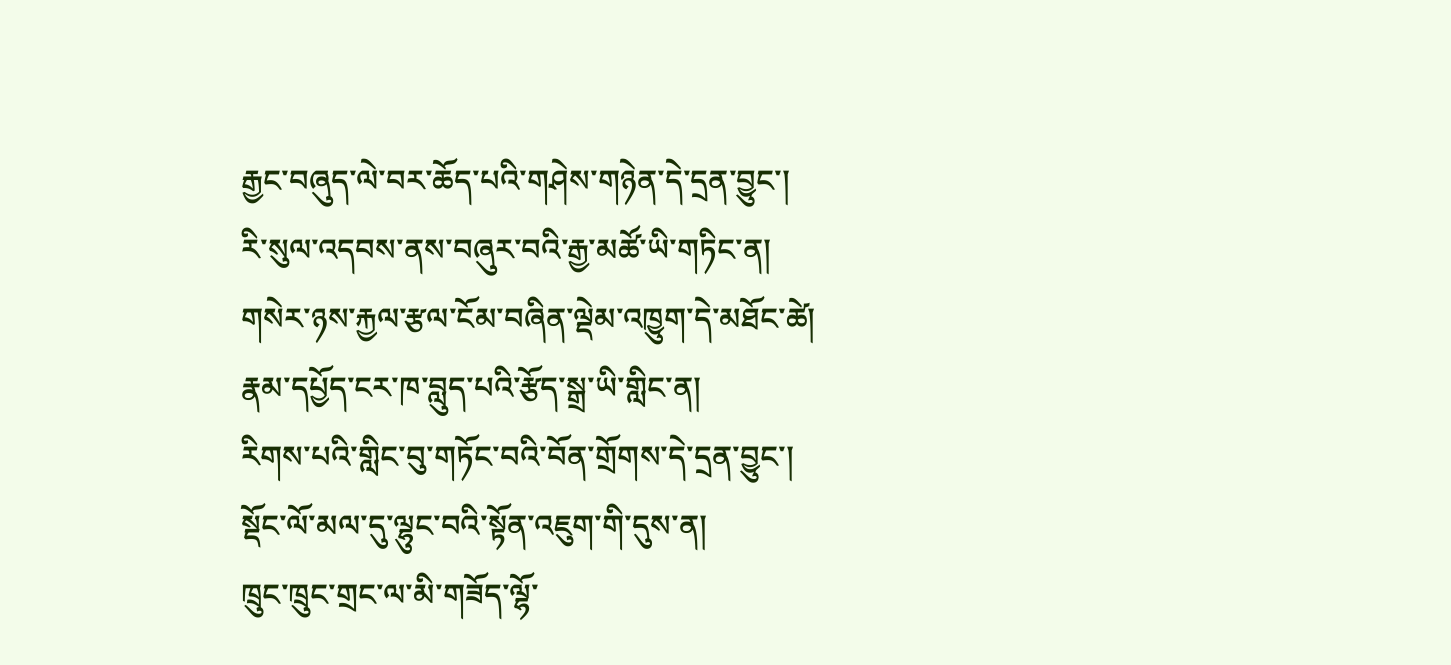རྒྱང་བཞུད་ལེ་བར་ཆོད་པའི་གཤེས་གཉེན་དེ་དྲན་བྱུང་།
རི་སུལ་འདབས་ནས་བཞུར་བའི་རྒྱ་མཚོ་ཡི་གཏིང་ན།
གསེར་ཉས་རྐྱལ་རྩལ་ངོམ་བཞིན་ལྡེམ་འཁྱུག་དེ་མཐོང་ཚེ།
རྣམ་དཔྱོད་ངར་ཁ་བླུད་པའི་རྩོད་སྒྲ་ཡི་གླིང་ན།
རིགས་པའི་གླིང་བུ་གཏོང་བའི་བོན་གྲོགས་དེ་དྲན་བྱུང་།
སྡོང་ལོ་མལ་དུ་ལྷུང་བའི་སྟོན་འཇུག་གི་དུས་ན།
ཁྲུང་ཁྲུང་གྲང་ལ་མི་གཟོད་ལྷོ་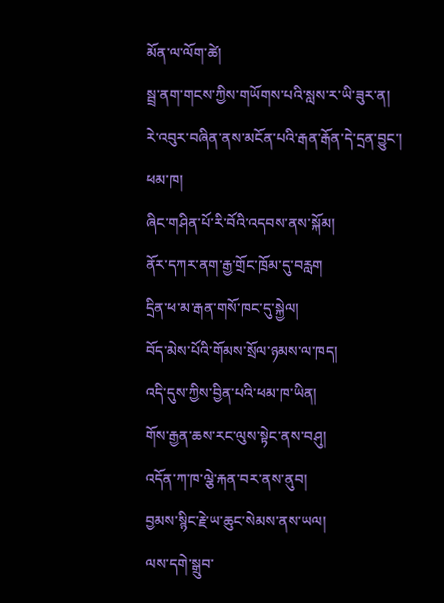མོན་ལ་ལོག་ཚེ།
སྦྲ་ནག་གངས་ཀྱིས་གཡོགས་པའི་སླས་ར་ཡི་ཟུར་ན།
རེ་འབུར་བཞིན་ནས་མངོན་པའི་རྒན་རྒོན་དེ་དྲན་བྱུང་།
ཕམ་ཁ།
ཞིང་གཤིན་པོ་རི་བོའི་འདབས་ནས་སྐོམ།
ནོར་དཀར་ནག་རྒྱ་གྲོང་ཁྲོམ་དུ་བརླག
དྲིན་ཕ་མ་རྒན་གསོ་ཁང་དུ་སྐྱེལ།
བོད་མེས་པོའི་གོམས་སྲོལ་ཉམས་ལ་ཁད།
འདི་དུས་ཀྱིས་བྱིན་པའི་ཕམ་ཁ་ཡིན།
གོས་རྒྱན་ཆས་རང་ལུས་སྟེང་ནས་བཤུ།
འདོན་ཀ་ཁ་ལྕེ་རྐན་བར་ནས་ནུབ།
བྱམས་སྙིང་རྗེ་ཡ་ཆུང་སེམས་ནས་ཡལ།
ལས་དགེ་སྒྲུབ་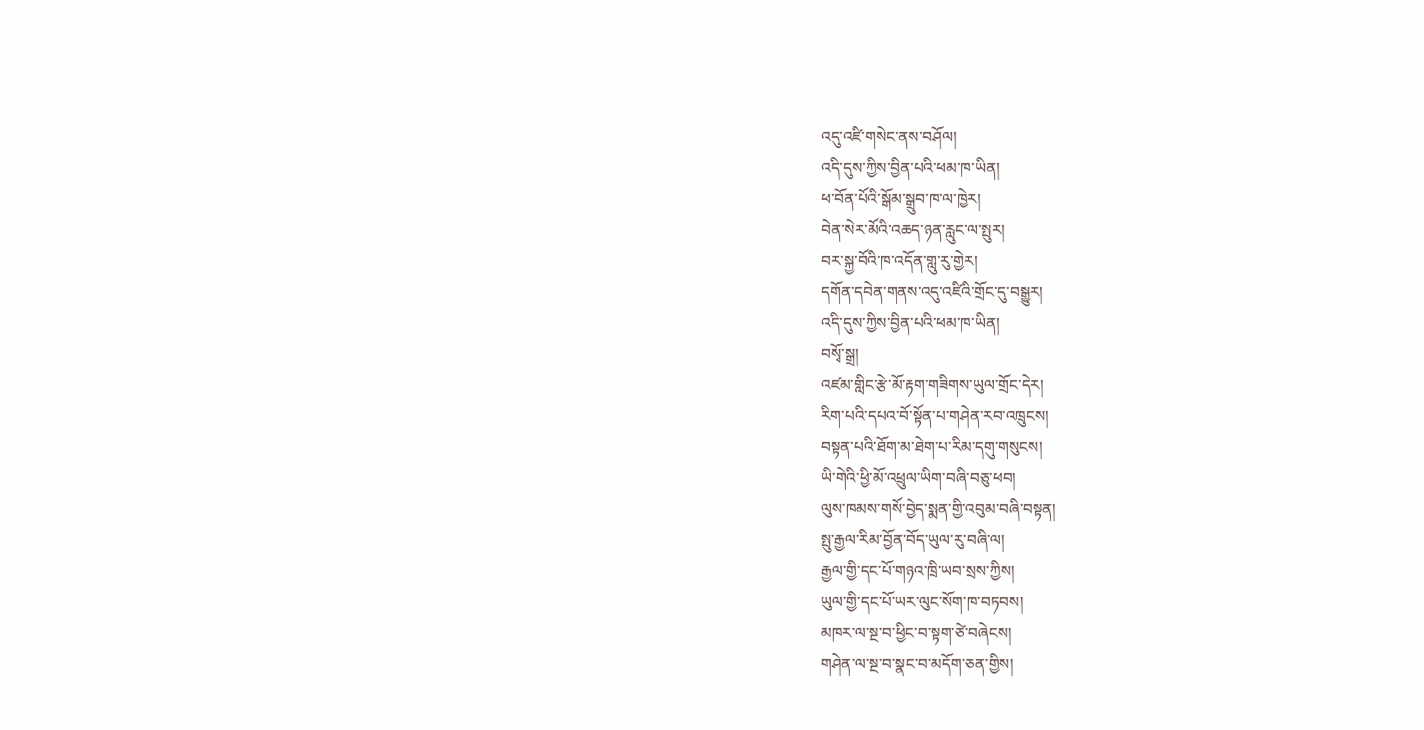འདུ་འཛི་གསེང་ནས་བཤོལ།
འདི་དུས་ཀྱིས་བྱིན་པའི་ཕམ་ཁ་ཡིན།
ཕ་བོན་པོའི་སྒོམ་སྒྲུབ་ཁ་ལ་ཁྱེར།
བེན་སེར་མོའི་འཆད་ཉན་རླུང་ལ་སྤུར།
བར་སྐྱ་བོའི་ཁ་འདོན་གླུ་རུ་གྱེར།
དགོན་དབེན་གནས་འདུ་འཛིའི་གྲོང་དུ་བསྒྱུར།
འདི་དུས་ཀྱིས་བྱིན་པའི་ཕམ་ཁ་ཡིན།
བསྭོ་སྒྲ།
འཛམ་གླིང་རྩེ་མོ་རྟག་གཟིགས་ཡུལ་གྲོང་དེར།
རིག་པའི་དཔའ་བོ་སྟོན་པ་གཤེན་རབ་འཁྲུངས།
བསྟན་པའི་ཐོག་མ་ཐེག་པ་རིམ་དགུ་གསུངས།
ཡི་གེའི་ཕྱི་མོ་འཕྲུལ་ཡིག་བཞི་བཅུ་ཕབ།
ལུས་ཁམས་གསོ་བྱེད་སྨན་གྱི་འབུམ་བཞི་བསྟན།
སྤུ་རྒྱལ་རིམ་བྱོན་བོད་ཡུལ་རུ་བཞི་ལ།
རྒྱལ་གྱི་དང་པོ་གཉའ་ཁྲི་ཡབ་སྲས་ཀྱིས།
ཡུལ་གྱི་དང་པོ་ཡར་ལུང་སོག་ཁ་བཏབས།
མཁར་ལ་སྔ་བ་ཕྱིང་བ་སྟག་ཙེ་བཞེངས།
གཤེན་ལ་སྔ་བ་སྣང་བ་མདོག་ཅན་གྱིས།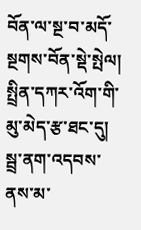བོན་ལ་སྔ་བ་མདོ་སྔགས་བོན་སྡེ་སྤེལ།
སྤྲིན་དཀར་འོག་གི་མུ་མེད་རྩ་ཐང་དུ།
སྦྲ་ནག་འདབས་ནས་མ་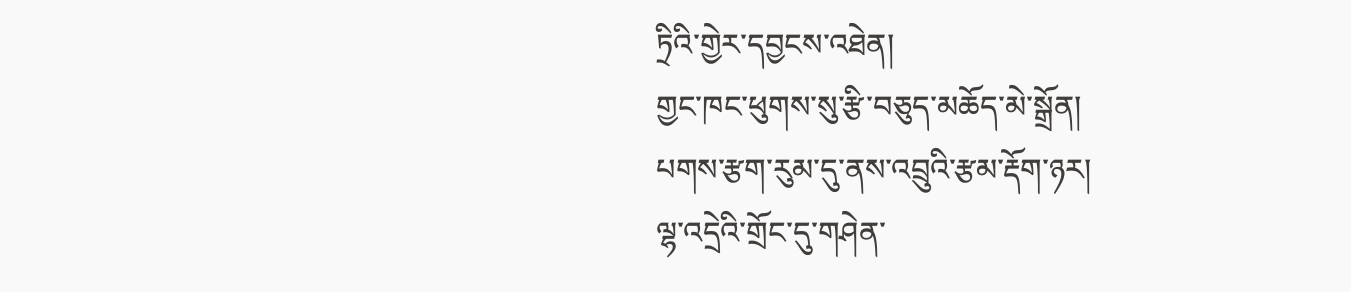ཏྲིའི་གྱེར་དབྱངས་འཐེན།
གྱང་ཁང་ཕུགས་སུ་རྩི་བཅུད་མཆོད་མེ་སྒྲོན།
པགས་རྩག་རུམ་དུ་ནས་འབྲུའི་རྩམ་རྡོག་ཉར།
ལྷ་འདྲེའི་གྲོང་དུ་གཤེན་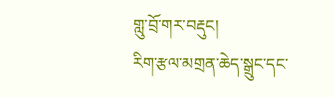གླུ་བྲོ་གར་བརྡུང།
རིག་རྩལ་མགྲན་ཆེད་སྒྲུང་དང་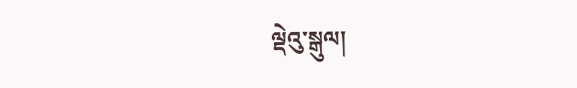ལྡེའུ་སྒུལ།